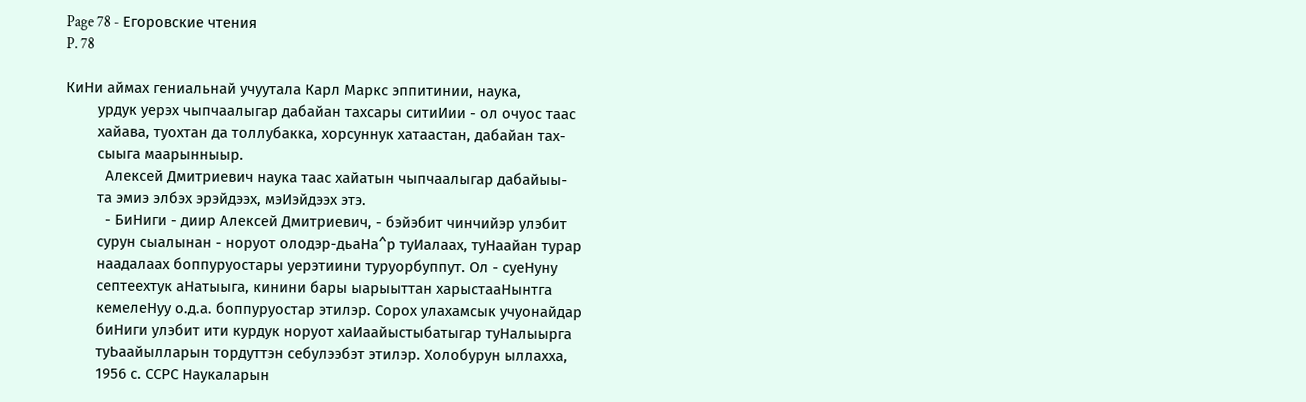Page 78 - Егоровские чтения
P. 78

КиНи аймах гениальнай учуутала Карл Маркс эппитинии, наука,
        урдук уерэх чыпчаалыгар дабайан тахсары ситиИии - ол очуос таас
        хайава, туохтан да толлубакка, хорсуннук хатаастан, дабайан тах-
        сыыга маарынныыр.
          Алексей Дмитриевич наука таас хайатын чыпчаалыгар дабайыы-
        та эмиэ элбэх эрэйдээх, мэИэйдээх этэ.
          - БиНиги - диир Алексей Дмитриевич, - бэйэбит чинчийэр улэбит
        сурун сыалынан - норуот олодэр-дьаНа^р туИалаах, туНаайан турар
        наадалаах боппуруостары уерэтиини туруорбуппут. Ол - суеНуну
        септеехтук аНатыыга, кинини бары ыарыыттан харыстааНынтга
        кемелеНуу о.д.а. боппуруостар этилэр. Сорох улахамсык учуонайдар
        биНиги улэбит ити курдук норуот хаИаайыстыбатыгар туНалыырга
        туЬаайылларын тордуттэн себулээбэт этилэр. Холобурун ыллахха,
        1956 с. ССРС Наукаларын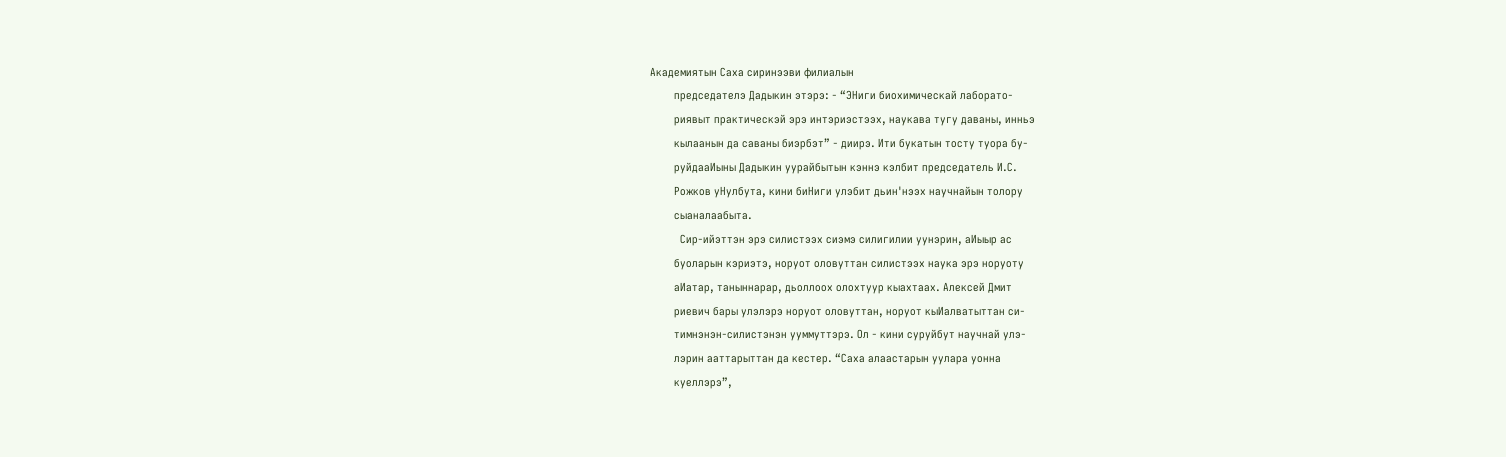Академиятын Саха сиринээви филиалын
        председателэ Дадыкин этэрэ: - “ЭНиги биохимическай лаборато-
        риявыт практическэй эрэ интэриэстээх, наукава тугу даваны, инньэ
        кылаанын да саваны биэрбэт” - диирэ. Ити букатын тосту туора бу-
        руйдааИыны Дадыкин уурайбытын кэннэ кэлбит председатель И.С.
        Рожков уНулбута, кини биНиги улэбит дьин'нээх научнайын толору
        сыаналаабыта.
          Сир-ийэттэн эрэ силистээх сиэмэ силигилии уунэрин, аИыыр ас
        буоларын кэриэтэ, норуот оловуттан силистээх наука эрэ норуоту
        аИатар, таныннарар, дьоллоох олохтуур кыахтаах. Алексей Дмит
        риевич бары улэлэрэ норуот оловуттан, норуот кыИалватыттан си-
        тимнэнэн-силистэнэн ууммуттэрэ. Ол - кини суруйбут научнай улэ-
        лэрин ааттарыттан да кестер. “Саха алаастарын уулара уонна
        куеллэрэ”,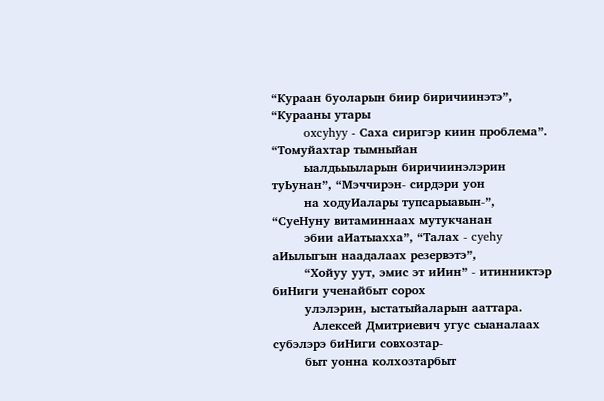“Кураан буоларын биир биричиинэтэ”, “Курааны утары
        oxcyhyy - Саха сиригэр киин проблема”. “Томуйахтар тымныйан
        ыалдьыыларын биричиинэлэрин туЬунан”, “Мэччирэн- сирдэри уон
        на ходуИалары тупсарыавын-”, “СуеНуну витаминнаах мутукчанан
        эбии аИатыахха”, “Талах - cyehy аИылыгын наадалаах резервэтэ”,
        “Хойуу уут, эмис эт иИин” - итинниктэр биНиги ученайбыт сорох
        улэлэрин, ыстатыйаларын ааттара.
          Алексей Дмитриевич угус сыаналаах субэлэрэ биНиги совхозтар-
        быт уонна колхозтарбыт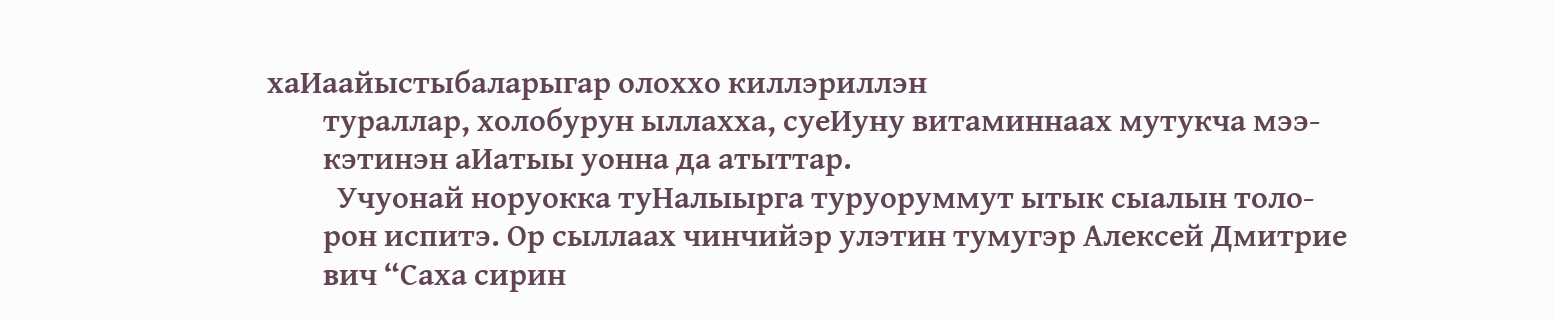хаИаайыстыбаларыгар олоххо киллэриллэн
        тураллар, холобурун ыллахха, суеИуну витаминнаах мутукча мээ-
        кэтинэн аИатыы уонна да атыттар.
          Учуонай норуокка туНалыырга туруоруммут ытык сыалын толо-
        рон испитэ. Ор сыллаах чинчийэр улэтин тумугэр Алексей Дмитрие
        вич “Саха сирин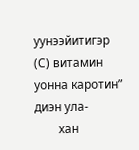уунээйитигэр (С) витамин уонна каротин” диэн ула-
        хан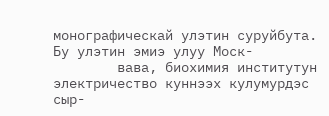монографическай улэтин суруйбута. Бу улэтин эмиэ улуу Моск-
        вава, биохимия институтун электричество куннээх кулумурдэс сыр-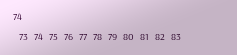74
   73   74   75   76   77   78   79   80   81   82   83